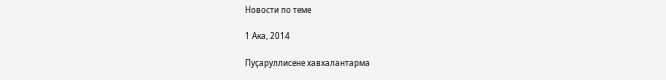Новости по теме

1 Ака, 2014

Пуçаруллисене хавхалантарма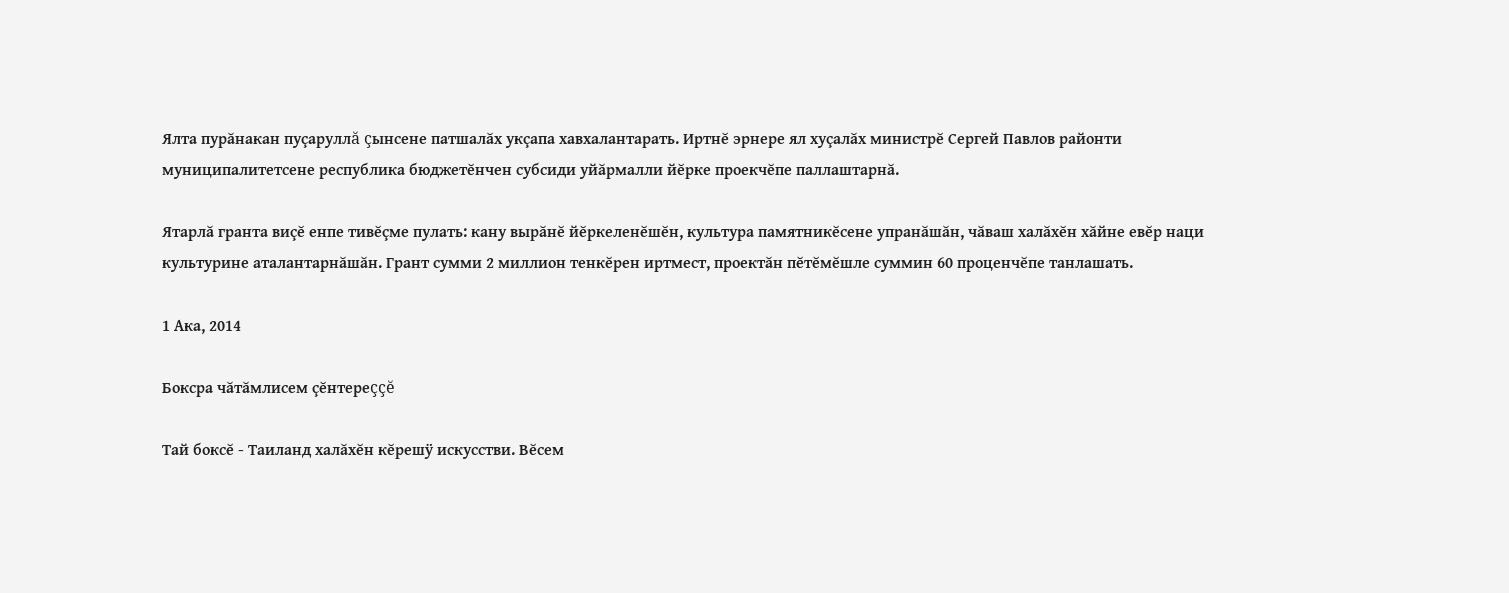Ялта пурăнакан пуçаруллă çынсене патшалăх укçапа хавхалантарать. Иртнĕ эрнере ял хуçалăх министрĕ Сергей Павлов районти муниципалитетсене республика бюджетĕнчен субсиди уйăрмалли йĕрке проекчĕпе паллаштарнă.

Ятарлă гранта виçĕ енпе тивĕçме пулать: кану вырăнĕ йĕркеленĕшĕн, культура памятникĕсене упранăшăн, чăваш халăхĕн хăйне евĕр наци культурине аталантарнăшăн. Грант сумми 2 миллион тенкĕрен иртмест, проектăн пĕтĕмĕшле суммин 60 проценчĕпе танлашать.

1 Ака, 2014

Боксра чăтăмлисем çĕнтереççĕ

Тай боксĕ - Таиланд халăхĕн кĕрешÿ искусстви. Вĕсем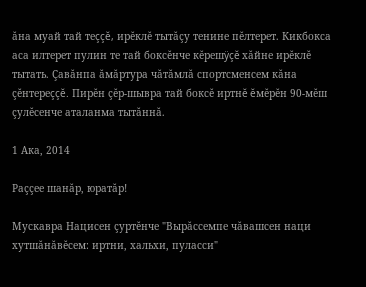ăна муай тай теççĕ, ирĕклĕ тытăçу тенине пĕлтерет. Кикбокса аса илтерет пулин те тай боксĕнче кĕрешÿçĕ хăйне ирĕклĕ тытать. Çавăнпа ăмăртура чăтăмлă спортсменсем кăна çĕнтереççĕ. Пирĕн çĕр-шывра тай боксĕ иртнĕ ĕмĕрĕн 90-мĕш çулĕсенче аталанма тытăннă.

1 Ака, 2014

Раççее шанăр, юратăр!

Мускавра Нацисен çуртĕнче "Вырăссемпе чăвашсен наци хутшăнăвĕсем: иртни, хальхи, пуласси"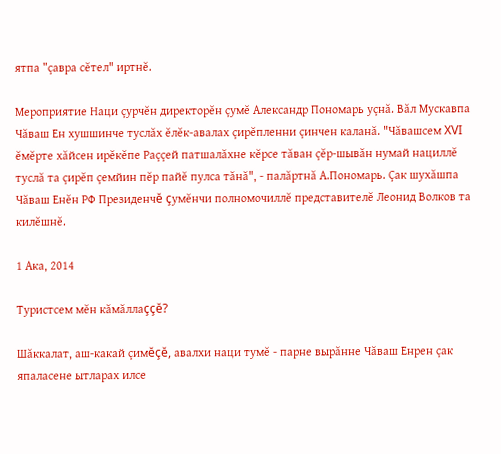ятпа "çавра сĕтел" иртнĕ.

Мероприятие Наци çурчĕн директорĕн çумĕ Александр Пономарь уçнă. Вăл Мускавпа Чăваш Ен хушшинче туслăх ĕлĕк-авалах çирĕпленни çинчен каланă. "Чăвашсем XVI ĕмĕрте хăйсен ирĕкĕпе Раççей патшалăхне кĕрсе тăван çĕр-шывăн нумай нациллĕ туслă та çирĕп çемйин пĕр пайĕ пулса тăнă", - палăртнă А.Пономарь. Çак шухăшпа Чăваш Енĕн РФ Президенчĕ çумĕнчи полномочиллĕ представителĕ Леонид Волков та килĕшнĕ.

1 Ака, 2014

Туристсем мĕн кăмăллаççĕ?

Шăккалат, аш-какай çимĕçĕ, авалхи наци тумĕ - парне вырăнне Чăваш Енрен çак япаласене ытларах илсе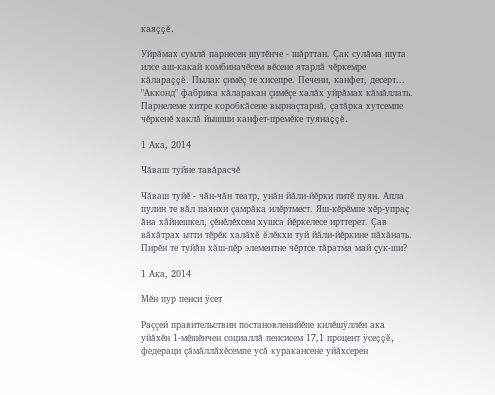каяççĕ.

Уйрăмах сумлă парнесен шутĕнче - шăрттан. Çак сулăма шута илсе аш-какай комбиначĕсем вĕсене ятарлă чĕркемре кăлараççĕ. Пылак çимĕç те хисепре. Печени, канфет, десерт... "Акконд" фабрика кăларакан çимĕçе халăх уйрăмах кăмăллать. Парнелеме хитре коробкăсене вырнаçтарнă, çатăрка хутсемпе чĕркенĕ хаклă йышши канфет-премĕке туянаççĕ.

1 Ака, 2014

Чăваш туйне тавăрасчĕ

Чăваш туйĕ - чăн-чăн театр, унăн йăли-йĕрки питĕ пуян. Апла пулин те вăл паянхи çамрăка илĕртмест. Яш-кĕрĕмпе хĕр-упраç ăна хăйнешкел, çĕнĕлĕхсем хушса йĕркелесе ирттерет. Çав вăхăтрах ытти тĕрĕк халăхĕ ĕлĕкхи туй йăли-йĕркине пăхăнать. Пирĕн те туйăн хăш-пĕр элементне чĕртсе тăратма май çук-ши?

1 Ака, 2014

Мĕн пур пенси ÿсет

Раççей правительствин постановленийĕпе килĕшÿллĕн ака уйăхĕн 1-мĕшĕнчен социаллă пенсисем 17,1 процент ÿсеççĕ, федераци çăмăллăхĕсемпе усă куракансене уйăхсерен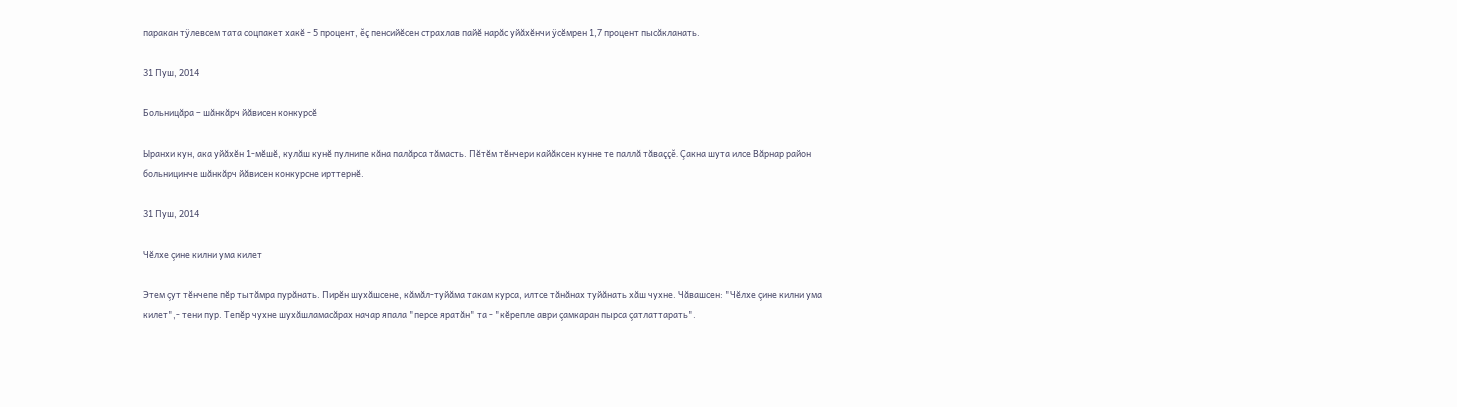паракан тÿлевсем тата соцпакет хакĕ - 5 процент, ĕç пенсийĕсен страхлав пайĕ нарăс уйăхĕнчи ÿсĕмрен 1,7 процент пысăкланать.

31 Пуш, 2014

Больницăра – шăнкăрч йăвисен конкурсĕ

Ыранхи кун, ака уйăхĕн 1-мĕшĕ, кулăш кунĕ пулнипе кăна палăрса тăмасть. Пĕтĕм тĕнчери кайăксен кунне те паллă тăваççĕ. Çакна шута илсе Вăрнар район больницинче шăнкăрч йăвисен конкурсне ирттернĕ.

31 Пуш, 2014

Чĕлхе çине килни ума килет

Этем çут тĕнчепе пĕр тытăмра пурăнать. Пирĕн шухăшсене, кăмăл-туйăма такам курса, илтсе тăнăнах туйăнать хăш чухне. Чăвашсен: "Чĕлхе çине килни ума килет",- тени пур. Тепĕр чухне шухăшламасăрах начар япала "персе яратăн" та - "кĕрепле аври çамкаран пырса çатлаттарать".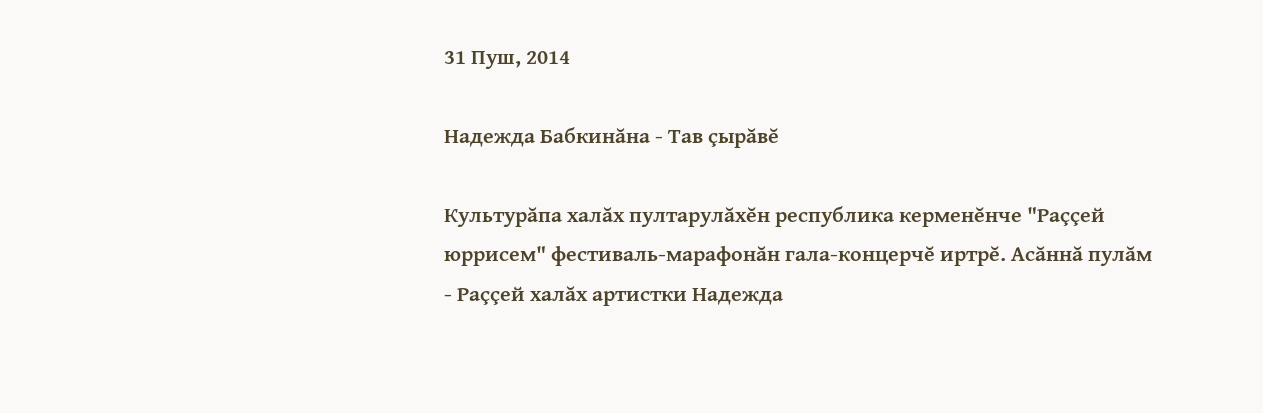31 Пуш, 2014

Надежда Бабкинăна - Тав çырăвĕ

Культурăпа халăх пултарулăхĕн республика керменĕнче "Раççей юррисем" фестиваль-марафонăн гала-концерчĕ иртрĕ. Асăннă пулăм - Раççей халăх артистки Надежда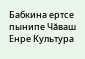Бабкина ертсе пынипе Чăваш Енре Культура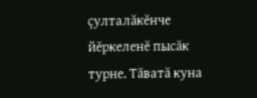çулталăкĕнче йĕркеленĕ пысăк турне. Тăватă куна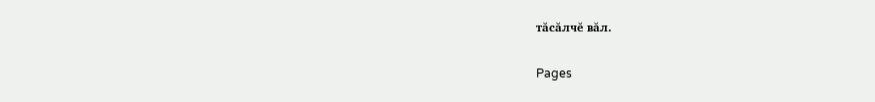тăсăлчĕ вăл.

Pages